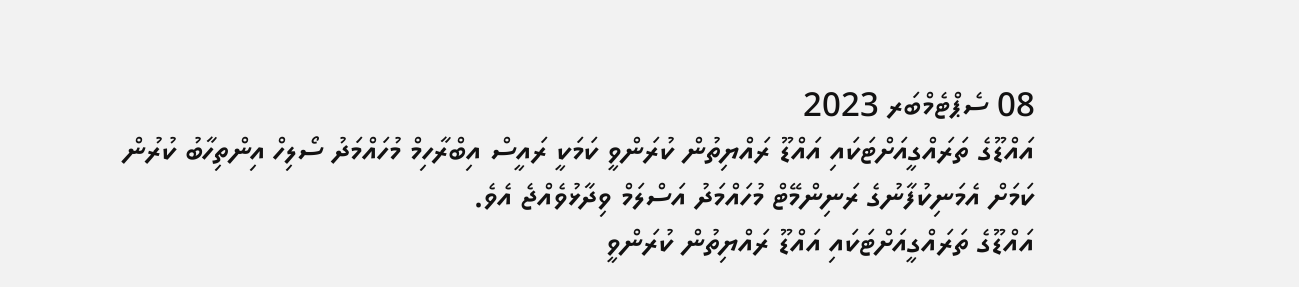08 ސެޕްޓެމްބަރ 2023
އައްޑޫގެ ތަރައްގީއަށްޓަކައި އައްޑޫ ރައްޔިތުން ކުރަންވީ ކަމަކީ ރައީސް އިބްރާހިމް މުހައްމަދު ސޯލިހް އިންތިހާބު ކުރުން ކަމަށް އެމަނިކުފާނުގެ ރަނިންމޭޓް މުހައްމަދު އަސްލަމް ވިދާޅުވެއްޖެ އެވެ.
އައްޑޫގެ ތަރައްގީއަށްޓަކައި އައްޑޫ ރައްޔިތުން ކުރަންވީ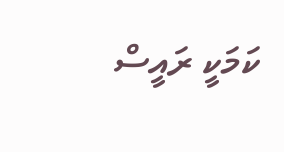ކަމަކީ ރައީސް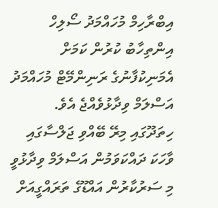އިބްރާހިމް މުހައްމަދު ސޯލިހް އިންތިހާބު ކުރުން ކަމަށް އެމަނިކުފާނުގެ ރަނިންމޭޓް މުހައްމަދު އަސްލަމް ވިދާޅުވެއްޖެ އެވެ.
ހިތަދޫގައި މިރޭ ބޭއްވި ޖަލްސާގައި ވާހަކަ ދައްކަވަމުން އަސްލަމް ވިދާޅުވީ މި ސަރުކާރުން އައްޑޫގެ ތަރައްގީއަށް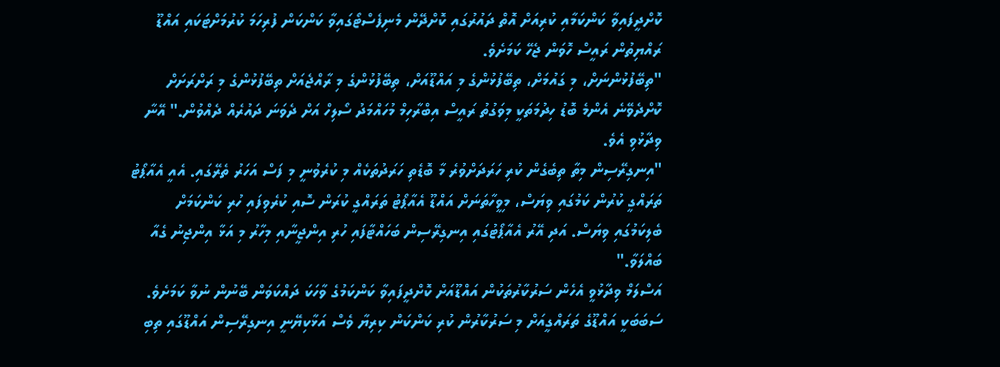ކޮށްދީފައިވާ ކަންކަމާއި ކުރިއަށް އޮތް ދައުރުގައި ކޮށްދޭން މެނިފެސްޓޯގައިވާ ކަންކަން ފުރިހަމަ ކުރުމަށްޓަކައި އައްޑޫ ރައްޔިތުން ރައީސް ހޮވަން ޖެހޭ ކަމަށެވެ.
"ތިބޭފުޅުންނަށް، މި ގައުމަށް، ތިބޭފުޅުންގެ މި އައްޑޫއަށް، ތިބޭފުޅުންގެ މި ރާއްޖެއަށް ތިބޭފުޅުންގެ މި ރަށްރަށަށް ކޮށްދެވޭނެ އެންމެ ބޮޑު ހިދުމަތަކީ މިވަގުތު ރައީސް އިބްރާހިމް މުހައްމަދު ސޯލިހް އަށް ދެވަނަ ދައުރެއް ދެއްވުން." އޭނާ ވިދާޅުވި އެވެ.
"އިނގިރޭސިން މިތާ ތިބެގެން ކުރި ހަރަދަށްވުރެ މާ ބޮޑެތި ހަރަދުތަކެއް މި ކުރެވުނީ މި ފަސް އަހަރު ތެރޭގައި. އެއީ އެއާޕޯޓު ތަރައްގީ ކުރުން ކަމުގައި ވިޔަސް، މިވީހާތަނަށް އައްޑޫ އެއާޕޯޓު ތަރައްގީ ކުރަން ސޮއި ކުރެވިފައި ހުރި ކަންކަމަށް ބެލިކަމުގައި ވިޔަސް. އަދި އޭރު އެއާޕޯޓުގައި އިނގިރޭސިން ބަހައްޓާފައި ހުރި އިންޖީނާއި މިހާރު މި އަޅާ އިންޖިނު ގެއާ ބައްލަވާ."
އަސްލަމް ވިދާޅުވީ އެހެން ސަރުކާރުތަކުން އައްޑޫއަށް ކޮށްދީފައިވާ ކަންކަމުގެ ވާހަކަ ދައްކަވަން ބޭނުން ނުވާ ކަމަށެވެ. ސަބަބަކީ އައްޑޫގެ ތަރައްގީއަށް މި ސަރުކާރުން ކުރި ކަންކަން ކިރިޔާ ވެސް އަޅާކިޔޭނީ އިނގިރޭސިން އައްޑޫގައި ތިބި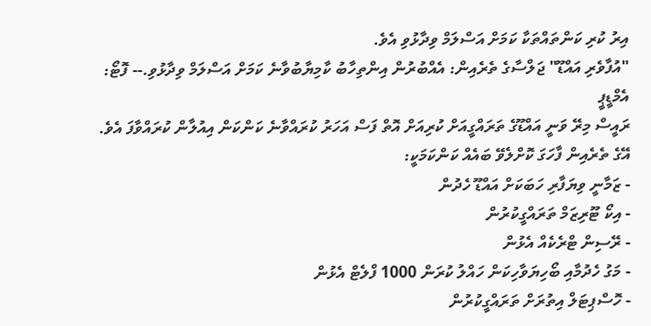އިރު ކުރި ކަންތައްތަކާ ކަމަށް އަސްލަމް ވިދާޅުވި އެވެ.
"އުފާވެރި އައްޑޫ" ޖަލްސާގެ ތެރެއިން: އެއްބުރުން އިންތިހާބު ކާމިޔާބުވާނެ ކަމަށް އަސްލަމް ވިދާޅުވި.-- ފޮޓޯ: އެމްޑީޕީ
ރައީސް މިރޭ ވަނީ އައްޑޫގެ ތަރައްގީއަށް ކުރިއަށް އޮތް ފަސް އަހަރު ކުރައްވާނެ ކަންކަން އިއުލާން ކުރައްވާފަ އެވެ. އޭގެ ތެރެއިން ފާހަގަ ކޮށްލެވޭ ބައެއް ކަންކަމަކީ:
- ޒަމާނީ ވިޔަފާރި ހަބަކަށް އައްޑޫ ހެދުން
- އިކޯ ޓޫރިޒަމް ތަރައްގީކުރުން
- ރޭސިން ޓްރެކެއް އެޅުން
- މަގު ހެދުމާއި ބޯހިޔަވާހިކަން ހައްލު ކުރަން 1000 ފްލެޓް އެޅުން
- ހޮސްޕިޓަލް އިތުރަށް ތަރައްގީކުރުން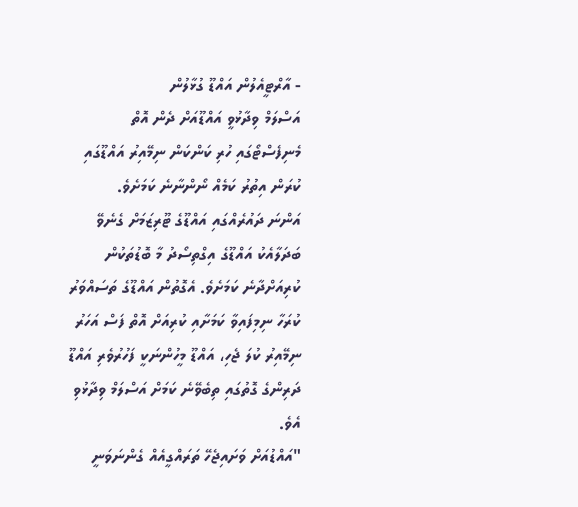- އާރްޓީއެލުން އައްޑޫ ގުޅާލުން
އަސްލަމް ވިދާޅުވީ އައްޑޫއަށް ދެން އޮތް މެނިފެސްޓޯގައި ހުރި ކަންކަން ނިމޭއިރު އައްޑޫގައި ކުރަން އިތުރު ކަމެއް ނޯންނާނެ ކަމަށެވެ.
އަންނަ ދައުރެއްގައި އައްޑޫގެ ޓޫރިޒަމަށް ގެނެވޭ ބަދަލާއެކު އައްޑޫގެ އިގްތިސޯދު މާ ބޮޑުތަކުން ކުރިއަށްދާނެ ކަމަށެވެ. އެގޮތުން އައްޑޫގެ ތަސައްވަރު ކުރަހާ ނިމިފައިވާ ކަމަށާއި ކުރިއަށް އޮތް ފަސް އަހަރު ނިމޭއިރު ކުލަ ޖެހި، އައްޑޫ މީހުންނަކީ ފަހުރުވެރި އައްޑޫ ދަރިންގެ ގޮތުގައި ތިބެވޭނެ ކަމަށް އަސްލަމް ވިދާޅުވި އެވެ.
"އައްޑުއަށް ވަށައިޖެހޭ ތަރައްގީއެއް ގެންނަވަނީ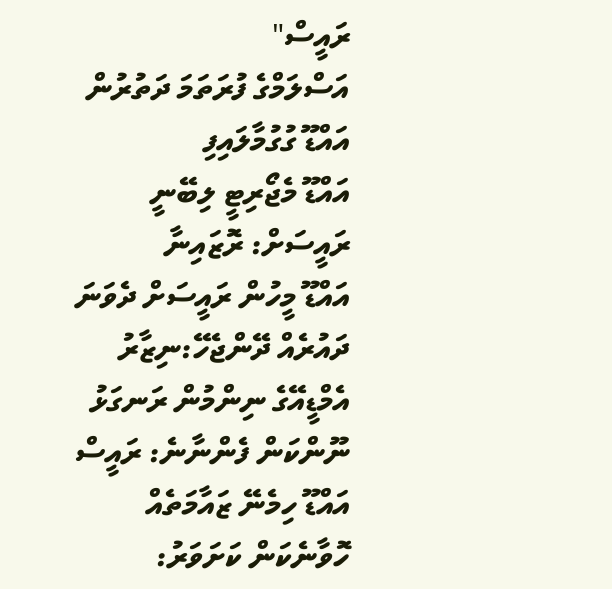ރައީސް"
އަސްލަމްގެ ފުރަތަމަ ދަތުރުން އައްޑޫ ގުގުމާލައިފި
އައްޑޫ މެޖޯރިޓީ ލިބޭނީ ރައީސަށް: ރޮޒައިނާ
އައްޑޫ މީހުން ރައީސަށް ދެވަނަ ދައުރެއް ދޭންޖެހޭ:ނިޒާރު
އެމްޑީއޭގެ ނިންމުން ރަނގަޅު ނޫންކަން ފެންނާނެ: ރައީސް
އައްޑޫ ހިމެނޭ ޒައާމަތެއް ހޮވާނެކަން ކަށަވަރު: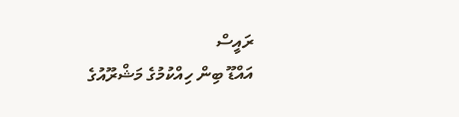ރައީސް
އައްޑޫ ބިން ހިއްކުމުގެ މަޝްރޫއުގެ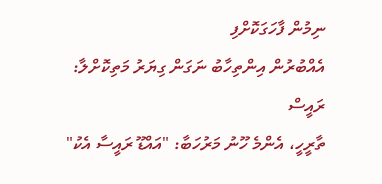ނިމުން ފާހަގަކޮށްފި
އެއްބުރުން އިންތިހާބު ނަގަން ގިޔަރު މަތިކޮށްލާ: ރައީސް
ތާރީހީ، އެންމެ ހޫނު މަރުހަބާ: "އައްޑޫ ރައީސާ އެކު"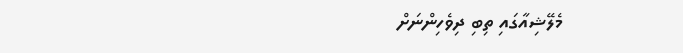މެލޭޝިއާގައި ތިބި ދިވެހިންނަށް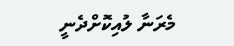މެރަނާ ލުއިކޮށްދެނީ